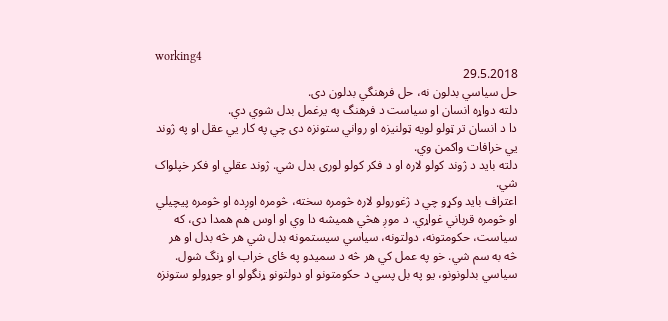working4
29.5.2018
حل سياسي بدلون نه، حل فرهنگي بدلون دی.
دلته دواړه انسان او سياست د فرهنگ په يرغمل بدل شوي دي.
دا د انسان تر ټولو لويه ټولنيزه او رواني ستونزه دی چي په کار يي عقل او په ژوند يي خرافات واکمن وي.
دلته بايد د ژوند کولو لاره او د فکر کولو لوری بدل شي. ژوند عقلي او فکر خپلواک شي.
اعتراف بايد وکړو چي د ژغورولو لاره څومره سخته، څومره اوږده او څومره پيچيلي او څومره قرباني غواړي. د موږ هڅي همیشه دا وي او اوس هم همدا دی، که سیاست، حکومتونه، دولتونه، سياسي سیستمونه بدل شي هر څه بدل او هر څه به سم شي. خو په عمل کي هر څه د سميدو په ځای خراب او ړنگ شول.
سياسي بدلونونو، يو په بل پسي د حکومتونو او دولتونو ړنگولو او جوړولو ستونزه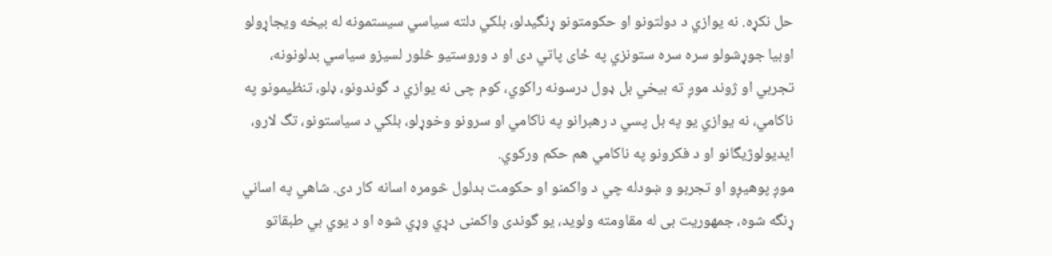حل نکړه. نه يوازي د دولتونو او حکومتونو ړنگيدلو، بلکي دلته سياسي سيستمونه له بيخه ويجاړولو اوبيا جوړشولو سره سره ستونزي په ځای پاتي دی او د وروستيو څلور لسيزو سياسي بدلونونه، تجربي او ژوند موږ ته بيخي بل ډول درسونه راکوي، کوم چی نه يوازي د گوندونو، ډلو، تنظيمونو په ناکامي، نه يوازي يو په بل پسي د رهبرانو په ناکامي او سرونو وخوړلو، بلکي د سياستونو، تگ لارو، ايديولوژيگانو او د فکرونو په ناکامي هم حکم ورکوي.
موږ پوهيږو او تجربو و ښودله چي د واکمنو او حکومت بدلول څومره اسانه کار دی. شاهي په اساني ړنگه شوه، جمهوریت بی له مقاومته ولويد، يو گوندی واکمنی دړي وړي شوه او د يوي بي طبقاتو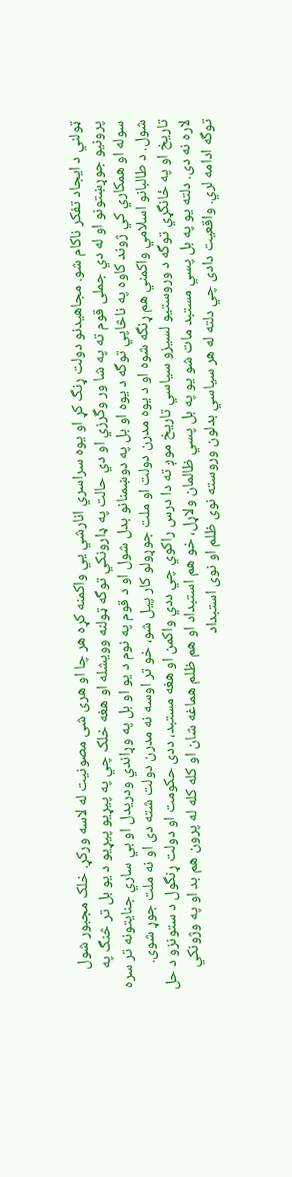ټولني د ايجاد تفکر ناکام شو. مجاهيدنو دولت ړنگ کړ او يوه سراسري انارشي يي واکمنه کړه هر چا او هری شی مصونيت له لاسه ورکړ. خلک مجبور شول پرونیو جوړښتونو او له دي جملی قوم ته په شا ور وگرزي او دي حالت په ډارونکي توگه ټولنه وويشله او هغه خلک چي په پيړيو پيړيو د يو بل تر څنگ په سوله او همکاري کي ژوند کاوه په ناڅاپي توگه د يوه او بل په دوښمنانو بدل شول او د قوم په نوم د يو او بل په وړاندي ودريدل او بي ساري جنايتونه تر سره شول. د طالبانو اسلامي واکمني هم ړنگه شوه او د يوه مدرن دولت او ملت جوړولو کار پيل شو، خو تر اوسه نه مدرن دولت شته دی او نه ملت جوړ شوی.
تاريخ او په ځانگړي توگه د وروستيو لسيزو سياسي تاريخ موږ ته دا درس راکوي چي ددي واکمن او هغه مستبد، ددی حکومت او دولت ړنگول د ستونزو د حل لاره نه دی. دلته يو په بل پسي مستبد مات شو يو په بل پسي ظالمان ولاړل، خو هم استبداد او هم ظلم هماغه شان او کله کله له پرون هم بد او په وژونکي توگه ادامه لري. واقعيت دادی چي دلته له هر سياسي بدلون وروسته نوی ظلم او نوی استبداد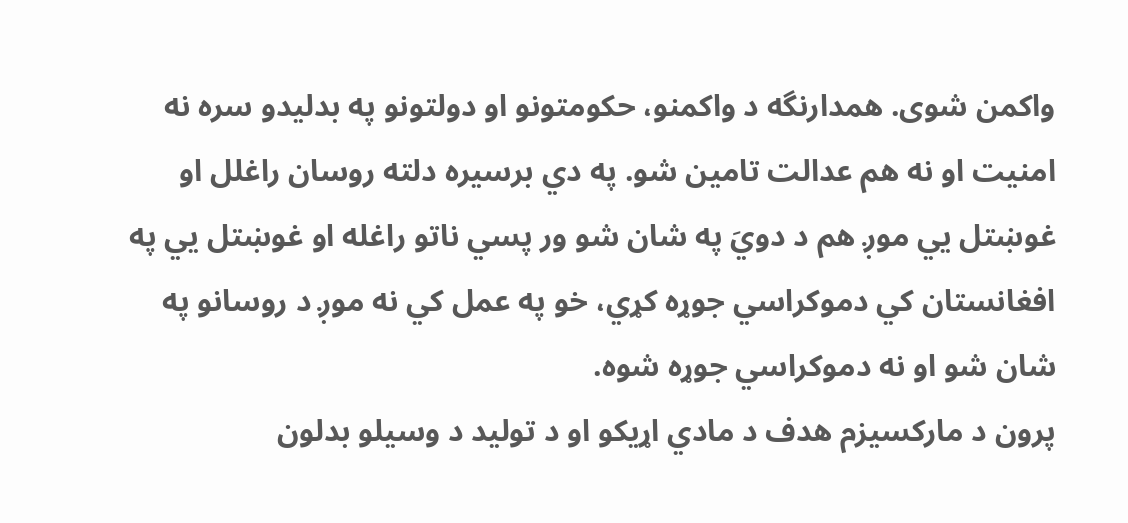واکمن شوی. همدارنگه د واکمنو، حکومتونو او دولتونو په بدليدو سره نه امنيت او نه هم عدالت تامين شو. په دي برسيره دلته روسان راغلل او غوښتل يي موږ هم د دويَ په شان شو ور پسي ناتو راغله او غوښتل يي په افغانستان کي دموکراسي جوړه کړي، خو په عمل کي نه موږ د روسانو په شان شو او نه دموکراسي جوړه شوه.
پرون د مارکسيزم هدف د مادي اړيکو او د توليد د وسيلو بدلون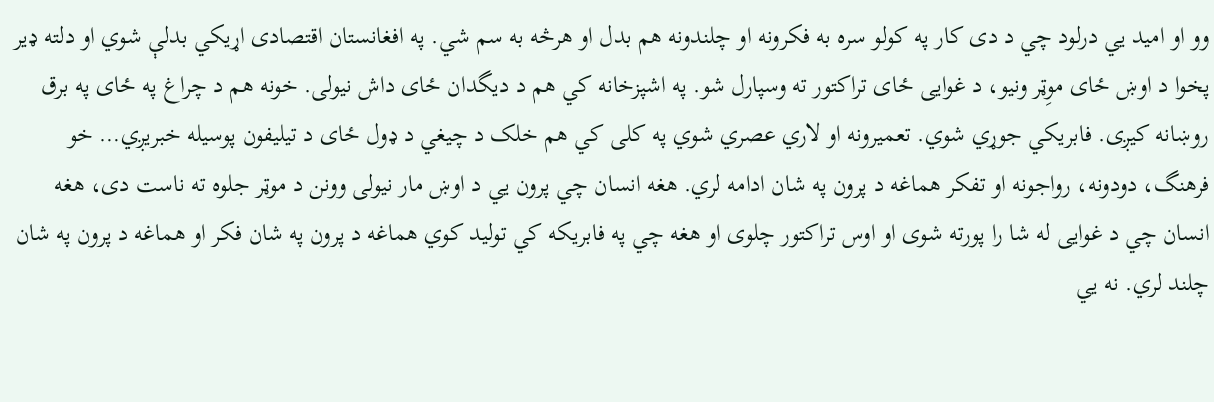وو او اميد يي درلود چي د دی کار په کولو سره به فکرونه او چلندونه هم بدل او هرڅه به سم شي. په افغانستان اقتصادی اړيکي بدلې شوي او دلته ډير پخوا د اوښ ځای موِټر ونيو، د غوایی ځای تراکتور ته وسپارل شو. په اشپزخانه کي هم د ديگدان ځای داش نيولی. خونه هم د چراغ په ځای په برق روښانه کيږی. فابريکي جوړي شوي. تعميرونه او لاري عصري شوي په کلی کي هم خلک د چيغي د ډول ځای د تيليفون پوسيله خبريږي… خو فرهنگ، دودونه، رواجونه او تفکر هماغه د پرون په شان ادامه لري. هغه انسان چي پرون يي د اوښ مار نيولی وونن د موټر جلوه ته ناست دی، هغه انسان چي د غوایی له شا را پورته شوی او اوس تراکتور چلوی او هغه چي په فابريکه کي توليد کوي هماغه د پرون په شان فکر او هماغه د پرون په شان چلند لري. نه يي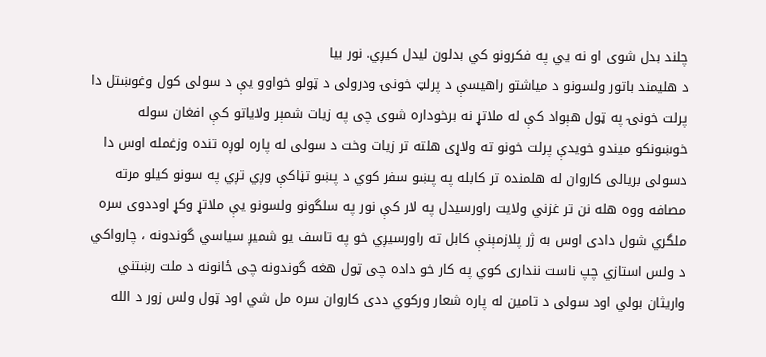چلند بدل شوی او نه يي په فکرونو کي بدلون ليدل کيږي. نور بيا
د هليمند باتور ولسونو د مياشتو راهيسې د پرلټ خونۍ ودرولی د ټولو خواوو يې د سولی کول وغوښتل دا پرلت خونۍ په ټول هېواد کې له ملاتړ نه برخوداره شوی چی په زيات شمېر ولاياتو کې افغان سوله خوښونکو ميندو خويدې پرلت خونو ته ولاړی هلته تر زيات وخت د سولی له پاره لوږه تنده وزغمله اوس دا دسولی بريالی کاروان له هلمنده تر کابله په پښو سفر کوي د پښو تڼاکې وږي تږي په سونو کيلو مرته مصافه ووه هله نن تر غزني ولايت راورسيدل په لار کې نور په سلگونو ولسونو يې ملاتړ وکړ اوددوی سره ملگري شول دادی اوس به ژر پلازمېنې کابل ته راورسيږي خو په تاسف يو شميږ سياسي گوندونه ، چارواکي د ولس استازي چپ ناست ننداری کوي په کار خو داده چی ټول هغه گوندونه چی ځانونه د ملت رښتني واريثان بولي اود سولی د تامين له پاره شعار ورکوي ددی کاروان سره مل شي اود ټول ولس زور د الله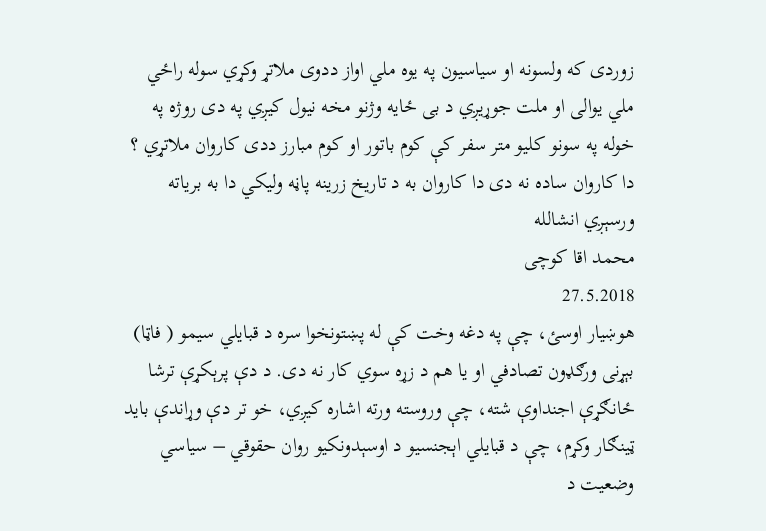زوردی که ولسونه او سياسيون په يوه ملي اواز ددوی ملاتړ وکړي سوله راځي ملي يوالی او ملت جوړيږي د بی ځايه وژنو مخه نيول کيږي په دی روژه په خوله په سونو کليو متر سفر کې کوم باتور او کوم مبارز ددی کاروان ملاتړي ؟ دا کاروان ساده نه دی دا کاروان به د تاريخ زرينه پاڼه وليکي دا به برياته ورسېږي انشالله
محمد اقا کوچی
27.5.2018
هوښیار اوسئ، چې په دغه وخت کې له پښتونخوا سره د قبایلي سیمو ( فاټا) بېړنی ورګډون تصادفي او یا هم د زړه سوي کار نه دی. د دې پرېکړې ترشا ځانګړې اجنداوې شته، چې وروسته ورته اشاره کیږي، خو تر دې وړاندې باید ټینګار وکړم، چې د قبایلي اېجنسیو د اوسېدونکیو روان حقوقي – سیاسي وضعیت د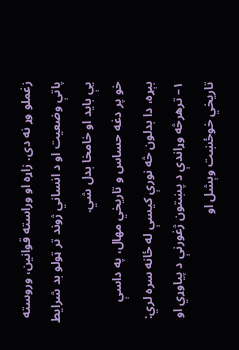زغملو وړ نه دی. زاړه او وراسته قوانین، وروسته پاتې وضعیت او د انساني ژوند تر ټولو بد شرایط یې باید او خامخا بدل شي.
خو پر دغه حساس و تاریخي مهال، په داسې بېړه، دا بدلون څه نورې کیسې له ځانه سره لري:
۱– ترهرڅه وړاندې د پښتون ژغورنې د پیاوړي او تاریخي خوځښت وېشل او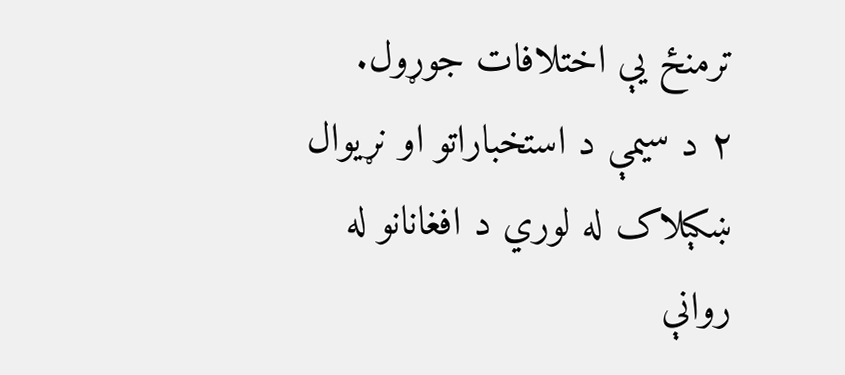ترمنځ یې اختلافات جوړول.
۲ د سیمې د استخباراتو او نړیوال ښکېلاک له لوري د افغانانو له روانې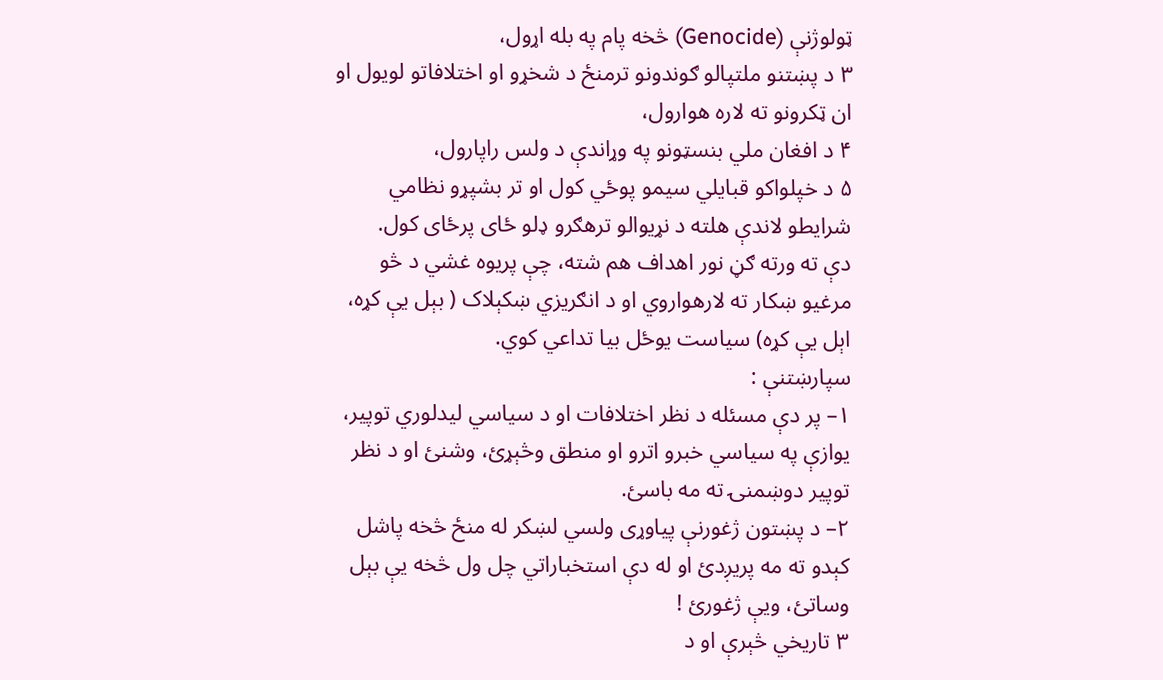ټولوژنې (Genocide) څخه پام په بله اړول،
۳ د پښتنو ملتپالو ګوندونو ترمنځ د شخړو او اختلافاتو لویول او ان ټکرونو ته لاره هوارول،
۴ د افغان ملي بنسټونو په وړاندې د ولس راپارول،
۵ د خپلواکو قبایلي سیمو پوځي کول او تر بشپړو نظامي شرایطو لاندې هلته د نړیوالو ترهګرو ډلو ځای پرځای کول.
دې ته ورته ګڼ نور اهداف هم شته، چې پریوه غشي د څو مرغیو ښکار ته لارهواروي او د انګریزي ښکېلاک ( بېل یې کړه، اېل یې کړه) سیاست یوځل بیا تداعي کوي.
سپارښتنې :
۱– پر دې مسئله د نظر اختلافات او د سیاسي لیدلوري توپیر، یوازې په سیاسي خبرو اترو او منطق وڅېړئ، وشنئ او د نظر توپیر دوښمنۍ ته مه باسئ.
۲– د پښتون ژغورنې پیاوړی ولسي لښکر له منځ څخه پاشل کېدو ته مه پریږدئ او له دې استخباراتي چل ول څخه یې بېل وساتئ، ویې ژغورئ !
۳ تاریخي څېرې او د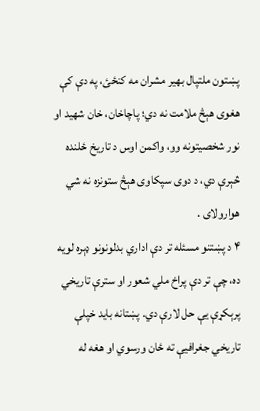پښتون ملتپال بهیر مشران مه کنځئ، په دې کې هغوی هېڅ ملامت نه دي؛ پاچاخان، خان شهید او نور شخصیتونه وو، واکمن اوس د تاریخ ځلنده څېرې دي، د دوی سپکاوی هېڅ ستونزه نه شي هوارولای .
۴ د پښتنو مسئله تر دې اداري بدلونونو ډېره لویه ده، چې تر دې پراخ ملي شعور او سترې تاریخي پرېکړې یې حل لارې دي. پښتانه باید خپلې تاریخي جغرافیې ته ځان ورسوي او هغه له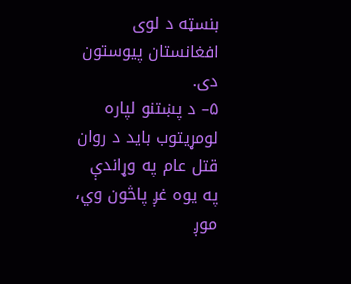بنسټه د لوی افغانستان پیوستون دی.
۵– د پښتنو لپاره لومړیتوب باید د روان قتل عام په وړاندې په یوه غږ پاڅون وي، موږ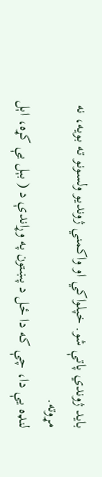باید ژوندي پاتې شو. خپلواکي او واکمني ژوندیو ولسونو ته بویه، نه مړوته.
لنډه یې دا، چې که دا ځل د پښتون په وړاندې د ( بېل یې کړه، اېل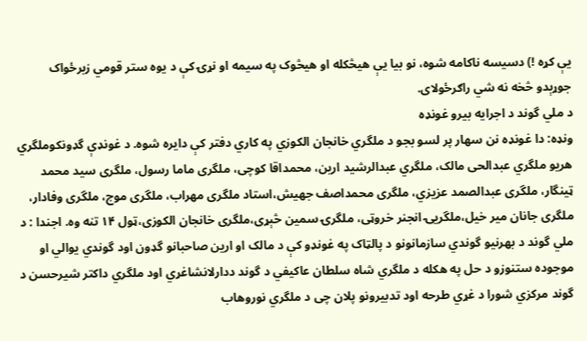یې کړه !) دسیسه ناکامه شوه، نو بیا یې هیڅکله او هیڅوک په سیمه او نړۍ کې د یوه ستر قومي زبرځواک جوړېدو څخه نه شي راګرځولای.
د ملي گوند د اجرايه بيرو غونډه
ونډه: دا غونډه نن سهار پر لسو بجو د ملگري خانجان الکوزي په کاري دفتر کې دايره شوه. د غونډې گډونکوملگري هريو ملگري عبدالحی مالک، ملگري عبدالرشيد ارين، محمداقا کوچی، ملگری ماما رسول، ملگری سيد محمد ټينگار، ملگری عبدالصمد عزيزي، ملگری محمداصف جهيش،استاد ملگری مهراب، ملگری موج، ملگری وفادار، ملگری جانان مير خيل،ملگریۍ انجنر خروټی، ملگرۍ سمين څېړی،ملگری خانجان الکوزی،ټول ۱۴ تنه وه. اجندا : د ملي گوند د بهرنيو گوندي سازمانونو د پالټاک په غونډو کې د مالک او ارين صاحبانو گډون اود گوندي يوالي او موجوده ستنوزو د حل په هکله د ملگري شاه سلطان عاکيفي د گوند ددارلانشاغړي اود ملگري داکتر شيرحسن د گوند مرکزي شورا د غړي طرحه اود تدبيرونو پلان چی د ملگري نوروهاب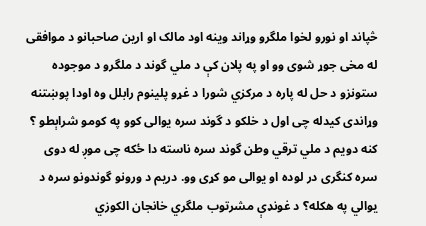څپاند او نورو لخوا ملگرو وړاند وينه اود مالک او ارين صاحبانو د موافقی له مخی جوړ شوی وو او په پلان کې د ملي گوند د ملگرو د موجوده ستونزو د حل له پاره د مرکزي شورا د غړو پلينوم رابلل وه اودا پوښتنه وړاندی کيدله چی اول د خلکو د گوند سره يوالی کوو په کومو شراېطو ؟ کنه دويم د ملي ترقي وطن گوند سره ناسته دا ځکه چی موږ له دوی سره کنگری در لوده او يوالی مو کړی وو. دريم د ورونو گوندونو سره د يوالي په هکله؟ د غونډې مشرتوب ملگري خانجان الکوزي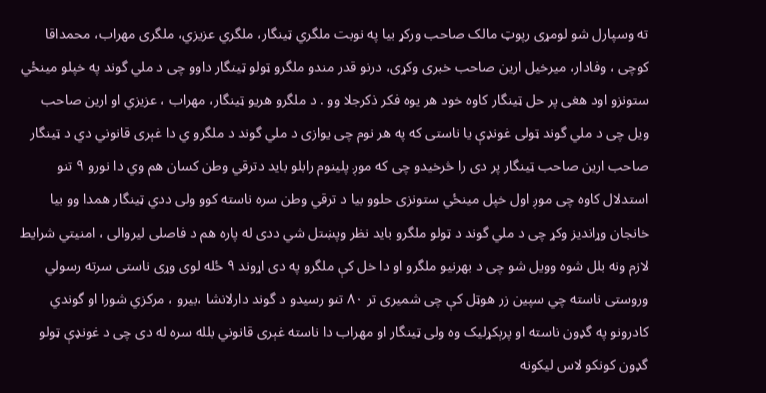ته وسپارل شو لومړی رپوټ مالک صاحب ورکړ بيا په نوبت ملگري ټينگار، ملگري عزيزي، ملگری مهراب، محمداقا کوچی ، وفادار، ميرخيل ارين صاحب خبری وکړی، درنو قدر مندو ملگرو ټولو ټينگار داوو چی د ملي گوند په خپلو مينځي ستونزو اود هغی پر حل ټينگار کاوه خود هر يوه فکر ذکرجلا وو . د ملگرو هريو ټينگار، مهراب ، عزيزي او ارين صاحب ويل چی د ملي گوند ټولی غونډې يا ناستی که په هر نوم چی يوازی د ملي گوند د ملگرو ي دا غېری قانوني دي د ټينگار صاحب ارين صاحب ټينگار پر دی را څرخيدو چی که موږ پلينوم رابلو بايد دترقي وطن کسان هم وي دا نورو ۹ تنو استدلال کاوه چی موږ اول خپل مينځي ستونزی حلوو بيا د ترقي وطن سره ناسته کوو ولی ددي ټينگار همدا وو بيا خانجان وړانديز وکړ چی د ملي گوند د ټولو ملگرو بايد نظر وپښتل شي ددی له پاره هم د فاصلی ليروالی ، امنيتي شرایط لازم ونه بلل شوه وويل شو چی د بهرنيو ملگرو او دا خل کې ملگرو په دی اړوند ۹ ځله لوی وړی ناستی سرته رسولي وروستی ناسته چي سپين زر هوټل کې چی شميری تر ۸۰ تنو رسيدو د گوند دارلانشا ،بيرو ، مرکزي شورا او گوندي کادرونو په گډون ناسته او پرېکړليک وه ولی ټينگار او مهراب دا ناسته غېری قانوني بلله سره له دی چی د غونډې ټولو گډون کونکو لاس ليکونه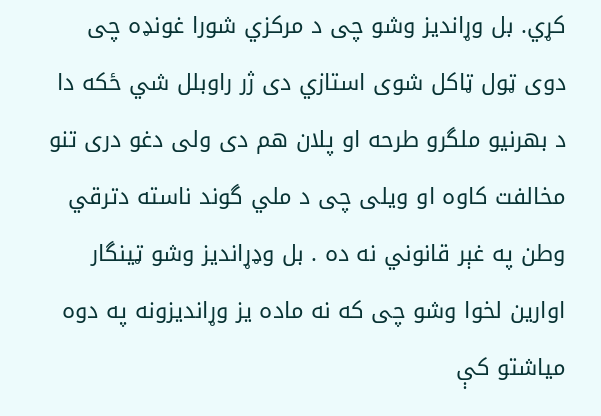کړي. بل وړانديز وشو چی د مرکزي شورا غونډه چی دوی ټول ټاکل شوی استازي دی ژر راوبلل شي ځکه دا د بهرنيو ملگرو طرحه او پلان هم دی ولی دغو دری تنو مخالفت کاوه او ويلی چی د ملي گوند ناسته دترقي وطن په غېر قانوني نه ده . بل وډړانديز وشو ټينگار اوارين لخوا وشو چی که نه ماده يز وړانديزونه په دوه مياشتو کې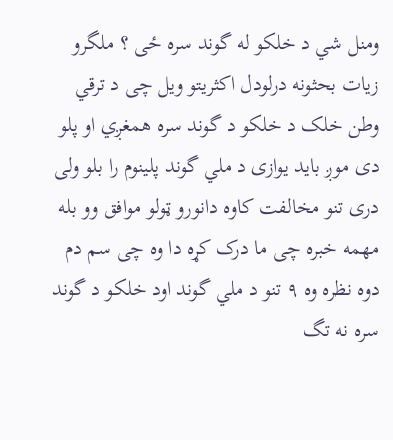ومنل شي د خلکو له گوند سره ځی ؟ ملگرو زيات بحثونه درلودل اکثريتو ويل چی د ترقي وطن خلک د خلکو د گوند سره همغږي او پلو دی موږ بايد يوازی د ملي گوند پلينوم را بلو ولی دری تنو مخالفت کاوه دانورو ټولو موافق وو بله مهمه خبره چی ما درک کړه دا وه چی سم دم دوه نظره وه ۹ تنو د ملي گوند اود خلکو د گوند سره نه تگ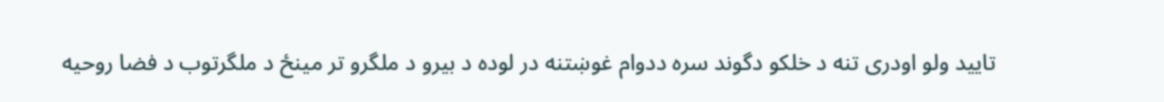تاييد ولو اودری تنه د خلکو دگوند سره ددوام غوښتنه در لوده د بيرو د ملگرو تر مينځ د ملگرتوب د فضا روحیه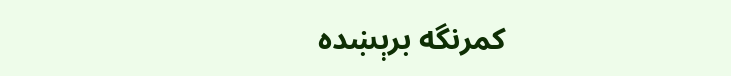کمرنگه برېښده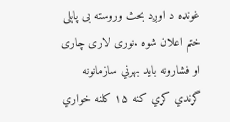غونډه د اوږد بحث وروسته بی پاېلی ختم اعلان شوه .نوری لاری چاری او فشارونه بايد بهرني سازمانونه گړندي کړي کنه ۱۵ کلنه خواري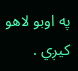په اوبو لاهو کيږي .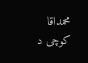محمداقا کوچی د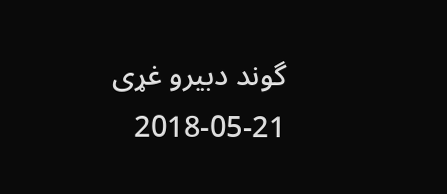گوند دبيرو غړی
2018-05-21